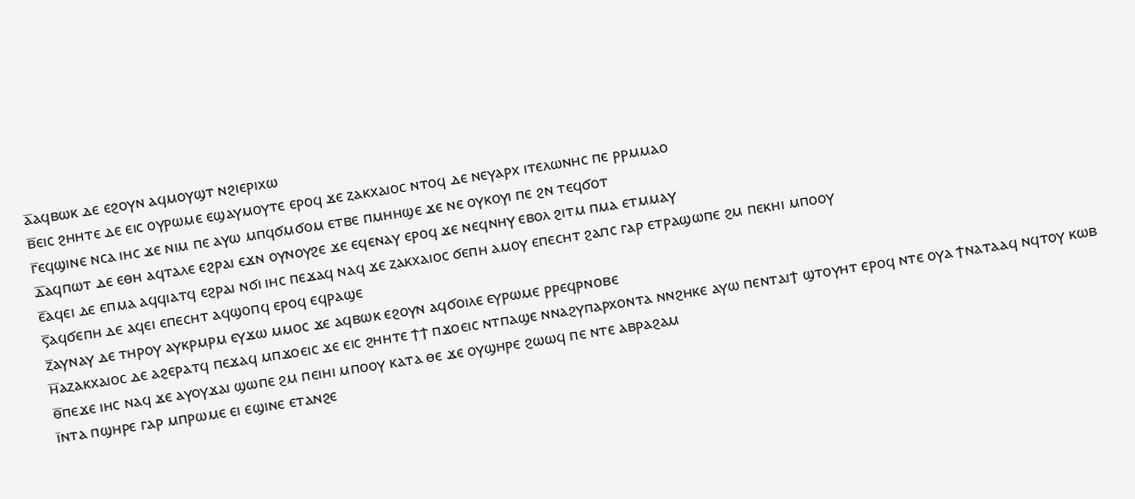ⲁ̅ⲁϥⲃⲱⲕ ⲇⲉ ⲉϩⲟⲩⲛ ⲁϥⲙⲟⲩϣⲧ ⲛϩⲓⲉⲣⲓⲭⲱ
ⲃ̅ⲉⲓⲥ ϩⲏⲏⲧⲉ ⲇⲉ ⲉⲓⲥ ⲟⲩⲣⲱⲙⲉ ⲉϣⲁⲩⲙⲟⲩⲧⲉ ⲉⲣⲟϥ ϫⲉ ⲍⲁⲕⲭⲁⲓⲟⲥ ⲛⲧⲟϥ ⲇⲉ ⲛⲉⲩⲁⲣⲭ ⲓⲧⲉⲗⲱⲛⲏⲥ ⲡⲉ ⲣⲣⲙⲙⲁⲟ
ⲅ̅ⲉϥϣⲓⲛⲉ ⲛⲥⲁ ⲓⲏⲥ ϫⲉ ⲛⲓⲙ ⲡⲉ ⲁⲩⲱ ⲙⲡϥϭⲙϭⲟⲙ ⲉⲧⲃⲉ ⲡⲙⲏⲏϣⲉ ϫⲉ ⲛⲉ ⲟⲩⲕⲟⲩⲓ ⲡⲉ ϩⲛ ⲧⲉϥϭⲟⲧ
ⲇ̅ⲁϥⲡⲱⲧ ⲇⲉ ⲉⲑⲏ ⲁϥⲧⲁⲗⲉ ⲉϩⲣⲁⲓ ⲉϫⲛ ⲟⲩⲛⲟⲩϩⲉ ϫⲉ ⲉϥⲉⲛⲁⲩ ⲉⲣⲟϥ ϫⲉ ⲛⲉϥⲛⲏⲩ ⲉⲃⲟⲗ ϩⲓⲧⲙ ⲡⲙⲁ ⲉⲧⲙⲙⲁⲩ
ⲉ̅ⲁϥⲉⲓ ⲇⲉ ⲉⲡⲙⲁ ⲁϥϥⲓⲁⲧϥ ⲉϩⲣⲁⲓ ⲛϭⲓ ⲓⲏⲥ ⲡⲉϫⲁϥ ⲛⲁϥ ϫⲉ ⲍⲁⲕⲭⲁⲓⲟⲥ ϭⲉⲡⲏ ⲁⲙⲟⲩ ⲉⲡⲉⲥⲏⲧ ϩⲁⲡⲥ ⲅⲁⲣ ⲉⲧⲣⲁϣⲱⲡⲉ ϩⲙ ⲡⲉⲕⲏⲓ ⲙⲡⲟⲟⲩ
ⲋ̅ⲁϥϭⲉⲡⲏ ⲇⲉ ⲁϥⲉⲓ ⲉⲡⲉⲥⲏⲧ ⲁϥϣⲟⲡϥ ⲉⲣⲟϥ ⲉϥⲣⲁϣⲉ
ⲍ̅ⲁⲩⲛⲁⲩ ⲇⲉ ⲧⲏⲣⲟⲩ ⲁⲩⲕⲣⲙⲣⲙ ⲉⲩϫⲱ ⲙⲙⲟⲥ ϫⲉ ⲁϥⲃⲱⲕ ⲉϩⲟⲩⲛ ⲁϥϭⲟⲓⲗⲉ ⲉⲩⲣⲱⲙⲉ ⲣⲣⲉϥⲣⲛⲟⲃⲉ
ⲏ̅ⲁⲍⲁⲕⲭⲁⲓⲟⲥ ⲇⲉ ⲁϩⲉⲣⲁⲧϥ ⲡⲉϫⲁϥ ⲙⲡϫⲟⲉⲓⲥ ϫⲉ ⲉⲓⲥ ϩⲏⲏⲧⲉ ϯϯ ⲡϫⲟⲉⲓⲥ ⲛⲧⲡⲁϣⲉ ⲛⲛⲁϩⲩⲡⲁⲣⲭⲟⲛⲧⲁ ⲛⲛϩⲏⲕⲉ ⲁⲩⲱ ⲡⲉⲛⲧⲁⲓϯ ϣⲧⲟⲩⲏⲧ ⲉⲣⲟϥ ⲛⲧⲉ ⲟⲩⲁ ϯⲛⲁⲧⲁⲁϥ ⲛϥⲧⲟⲩ ⲕⲱⲃ
ⲑ̅ⲡⲉϫⲉ ⲓⲏⲥ ⲛⲁϥ ϫⲉ ⲁⲩⲟⲩϫⲁⲓ ϣⲱⲡⲉ ϩⲙ ⲡⲉⲓⲏⲓ ⲙⲡⲟⲟⲩ ⲕⲁⲧⲁ ⲑⲉ ϫⲉ ⲟⲩϣⲏⲣⲉ ϩⲱⲱϥ ⲡⲉ ⲛⲧⲉ ⲁⲃⲣⲁϩⲁⲙ
ⲓ̅ⲛⲧⲁ ⲡϣⲏⲣⲉ ⲅⲁⲣ ⲙⲡⲣⲱⲙⲉ ⲉⲓ ⲉϣⲓⲛⲉ ⲉⲧⲁⲛϩⲉ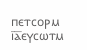ⲡⲉⲧⲥⲟⲣⲙ
ⲓ̅ⲁ̅ⲉⲩⲥⲱⲧⲙ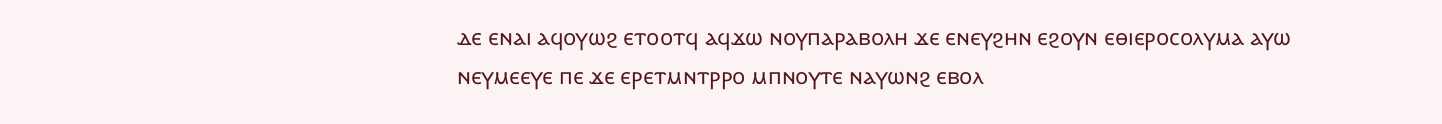ⲇⲉ ⲉⲛⲁⲓ ⲁϥⲟⲩⲱϩ ⲉⲧⲟⲟⲧϥ ⲁϥϫⲱ ⲛⲟⲩⲡⲁⲣⲁⲃⲟⲗⲏ ϫⲉ ⲉⲛⲉⲩϩⲏⲛ ⲉϩⲟⲩⲛ ⲉⲑⲓⲉⲣⲟⲥⲟⲗⲩⲙⲁ ⲁⲩⲱ ⲛⲉⲩⲙⲉⲉⲩⲉ ⲡⲉ ϫⲉ ⲉⲣⲉⲧⲙⲛⲧⲣⲣⲟ ⲙⲡⲛⲟⲩⲧⲉ ⲛⲁⲩⲱⲛϩ ⲉⲃⲟⲗ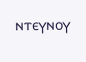ⲛⲧⲉⲩⲛⲟⲩ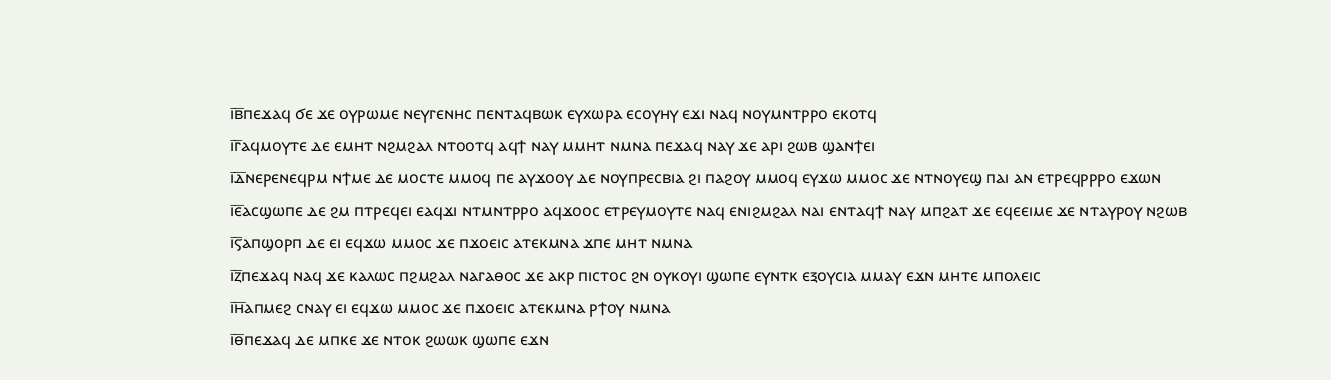ⲓ̅ⲃ̅ⲡⲉϫⲁϥ ϭⲉ ϫⲉ ⲟⲩⲣⲱⲙⲉ ⲛⲉⲩⲅⲉⲛⲏⲥ ⲡⲉⲛⲧⲁϥⲃⲱⲕ ⲉⲩⲭⲱⲣⲁ ⲉⲥⲟⲩⲏⲩ ⲉϫⲓ ⲛⲁϥ ⲛⲟⲩⲙⲛⲧⲣⲣⲟ ⲉⲕⲟⲧϥ
ⲓ̅ⲅ̅ⲁϥⲙⲟⲩⲧⲉ ⲇⲉ ⲉⲙⲏⲧ ⲛϩⲙϩⲁⲗ ⲛⲧⲟⲟⲧϥ ⲁϥϯ ⲛⲁⲩ ⲙⲙⲏⲧ ⲛⲙⲛⲁ ⲡⲉϫⲁϥ ⲛⲁⲩ ϫⲉ ⲁⲣⲓ ϩⲱⲃ ϣⲁⲛϯⲉⲓ
ⲓ̅ⲇ̅ⲛⲉⲣⲉⲛⲉϥⲣⲙ ⲛϯⲙⲉ ⲇⲉ ⲙⲟⲥⲧⲉ ⲙⲙⲟϥ ⲡⲉ ⲁⲩϫⲟⲟⲩ ⲇⲉ ⲛⲟⲩⲡⲣⲉⲥⲃⲓⲁ ϩⲓ ⲡⲁϩⲟⲩ ⲙⲙⲟϥ ⲉⲩϫⲱ ⲙⲙⲟⲥ ϫⲉ ⲛⲧⲛⲟⲩⲉϣ ⲡⲁⲓ ⲁⲛ ⲉⲧⲣⲉϥⲣⲣⲣⲟ ⲉϫⲱⲛ
ⲓ̅ⲉ̅ⲁⲥϣⲱⲡⲉ ⲇⲉ ϩⲙ ⲡⲧⲣⲉϥⲉⲓ ⲉⲁϥϫⲓ ⲛⲧⲙⲛⲧⲣⲣⲟ ⲁϥϫⲟⲟⲥ ⲉⲧⲣⲉⲩⲙⲟⲩⲧⲉ ⲛⲁϥ ⲉⲛⲓϩⲙϩⲁⲗ ⲛⲁⲓ ⲉⲛⲧⲁϥϯ ⲛⲁⲩ ⲙⲡϩⲁⲧ ϫⲉ ⲉϥⲉⲉⲓⲙⲉ ϫⲉ ⲛⲧⲁⲩⲣⲟⲩ ⲛϩⲱⲃ
ⲓ̅ⲋ̅ⲁⲡϣⲟⲣⲡ ⲇⲉ ⲉⲓ ⲉϥϫⲱ ⲙⲙⲟⲥ ϫⲉ ⲡϫⲟⲉⲓⲥ ⲁⲧⲉⲕⲙⲛⲁ ϫⲡⲉ ⲙⲏⲧ ⲛⲙⲛⲁ
ⲓ̅ⲍ̅ⲡⲉϫⲁϥ ⲛⲁϥ ϫⲉ ⲕⲁⲗⲱⲥ ⲡϩⲙϩⲁⲗ ⲛⲁⲅⲁⲑⲟⲥ ϫⲉ ⲁⲕⲣ ⲡⲓⲥⲧⲟⲥ ϩⲛ ⲟⲩⲕⲟⲩⲓ ϣⲱⲡⲉ ⲉⲩⲛⲧⲕ ⲉⲝⲟⲩⲥⲓⲁ ⲙⲙⲁⲩ ⲉϫⲛ ⲙⲏⲧⲉ ⲙⲡⲟⲗⲉⲓⲥ
ⲓ̅ⲏ̅ⲁⲡⲙⲉϩ ⲥⲛⲁⲩ ⲉⲓ ⲉϥϫⲱ ⲙⲙⲟⲥ ϫⲉ ⲡϫⲟⲉⲓⲥ ⲁⲧⲉⲕⲙⲛⲁ ⲣϯⲟⲩ ⲛⲙⲛⲁ
ⲓ̅ⲑ̅ⲡⲉϫⲁϥ ⲇⲉ ⲙⲡⲕⲉ ϫⲉ ⲛⲧⲟⲕ ϩⲱⲱⲕ ϣⲱⲡⲉ ⲉϫⲛ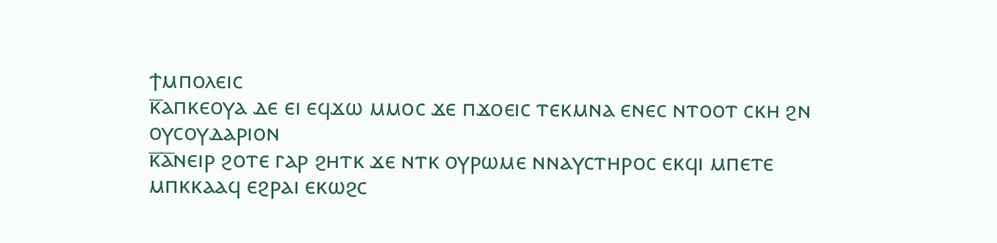ϯⲙⲡⲟⲗⲉⲓⲥ
ⲕ̅ⲁⲡⲕⲉⲟⲩⲁ ⲇⲉ ⲉⲓ ⲉϥϫⲱ ⲙⲙⲟⲥ ϫⲉ ⲡϫⲟⲉⲓⲥ ⲧⲉⲕⲙⲛⲁ ⲉⲛⲉⲥ ⲛⲧⲟⲟⲧ ⲥⲕⲏ ϩⲛ ⲟⲩⲥⲟⲩⲇⲁⲣⲓⲟⲛ
ⲕ̅ⲁ̅ⲛⲉⲓⲣ ϩⲟⲧⲉ ⲅⲁⲣ ϩⲏⲧⲕ ϫⲉ ⲛⲧⲕ ⲟⲩⲣⲱⲙⲉ ⲛⲛⲁⲩⲥⲧⲏⲣⲟⲥ ⲉⲕϥⲓ ⲙⲡⲉⲧⲉ ⲙⲡⲕⲕⲁⲁϥ ⲉϩⲣⲁⲓ ⲉⲕⲱϩⲥ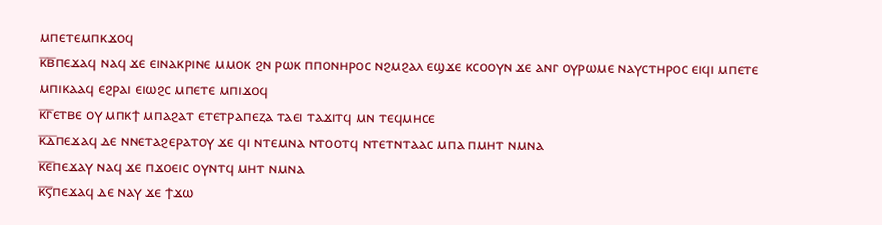ⲙⲡⲉⲧⲉⲙⲡⲕϫⲟϥ
ⲕ̅ⲃ̅ⲡⲉϫⲁϥ ⲛⲁϥ ϫⲉ ⲉⲓⲛⲁⲕⲣⲓⲛⲉ ⲙⲙⲟⲕ ϩⲛ ⲣⲱⲕ ⲡⲡⲟⲛⲏⲣⲟⲥ ⲛϩⲙϩⲁⲗ ⲉϣϫⲉ ⲕⲥⲟⲟⲩⲛ ϫⲉ ⲁⲛⲅ ⲟⲩⲣⲱⲙⲉ ⲛⲁⲩⲥⲧⲏⲣⲟⲥ ⲉⲓϥⲓ ⲙⲡⲉⲧⲉ ⲙⲡⲓⲕⲁⲁϥ ⲉϩⲣⲁⲓ ⲉⲓⲱϩⲥ ⲙⲡⲉⲧⲉ ⲙⲡⲓϫⲟϥ
ⲕ̅ⲅ̅ⲉⲧⲃⲉ ⲟⲩ ⲙⲡⲕϯ ⲙⲡⲁϩⲁⲧ ⲉⲧⲉⲧⲣⲁⲡⲉⲍⲁ ⲧⲁⲉⲓ ⲧⲁϫⲓⲧϥ ⲙⲛ ⲧⲉϥⲙⲏⲥⲉ
ⲕ̅ⲇ̅ⲡⲉϫⲁϥ ⲇⲉ ⲛⲛⲉⲧⲁϩⲉⲣⲁⲧⲟⲩ ϫⲉ ϥⲓ ⲛⲧⲉⲙⲛⲁ ⲛⲧⲟⲟⲧϥ ⲛⲧⲉⲧⲛⲧⲁⲁⲥ ⲙⲡⲁ ⲡⲙⲏⲧ ⲛⲙⲛⲁ
ⲕ̅ⲉ̅ⲡⲉϫⲁⲩ ⲛⲁϥ ϫⲉ ⲡϫⲟⲉⲓⲥ ⲟⲩⲛⲧϥ ⲙⲏⲧ ⲛⲙⲛⲁ
ⲕ̅ⲋ̅ⲡⲉϫⲁϥ ⲇⲉ ⲛⲁⲩ ϫⲉ ϯϫⲱ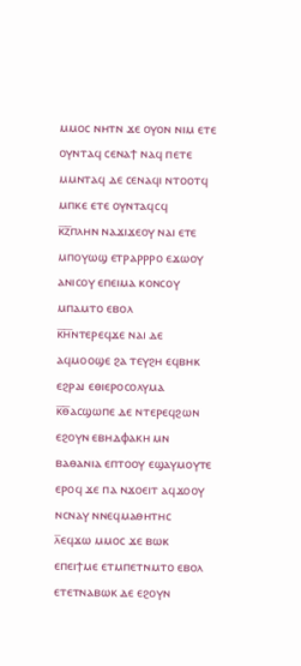ⲙⲙⲟⲥ ⲛⲏⲧⲛ ϫⲉ ⲟⲩⲟⲛ ⲛⲓⲙ ⲉⲧⲉ ⲟⲩⲛⲧⲁϥ ⲥⲉⲛⲁϯ ⲛⲁϥ ⲡⲉⲧⲉ ⲙⲙⲛⲧⲁϥ ⲇⲉ ⲥⲉⲛⲁϥⲓ ⲛⲧⲟⲟⲧϥ ⲙⲡⲕⲉ ⲉⲧⲉ ⲟⲩⲛⲧⲁϥⲥϥ
ⲕ̅ⲍ̅ⲡⲗⲏⲛ ⲛⲁϫⲓϫⲉⲟⲩ ⲛⲁⲓ ⲉⲧⲉ ⲙⲡⲟⲩⲱϣ ⲉⲧⲣⲁⲣⲣⲣⲟ ⲉϫⲱⲟⲩ ⲁⲛⲓⲥⲟⲩ ⲉⲡⲉⲓⲙⲁ ⲕⲟⲛⲥⲟⲩ ⲙⲡⲁⲙⲧⲟ ⲉⲃⲟⲗ
ⲕ̅ⲏ̅ⲛⲧⲉⲣⲉϥϫⲉ ⲛⲁⲓ ⲇⲉ ⲁϥⲙⲟⲟϣⲉ ϩⲁ ⲧⲉⲩϩⲏ ⲉϥⲃⲏⲕ ⲉϩⲣⲁⲓ ⲉⲑⲓⲉⲣⲟⲥⲟⲗⲩⲙⲁ
ⲕ̅ⲑ̅ⲁⲥϣⲱⲡⲉ ⲇⲉ ⲛⲧⲉⲣⲉϥϩⲱⲛ ⲉϩⲟⲩⲛ ⲉⲃⲏⲇⲫⲁⲕⲏ ⲙⲛ ⲃⲁⲑⲁⲛⲓⲁ ⲉⲡⲧⲟⲟⲩ ⲉϣⲁⲩⲙⲟⲩⲧⲉ ⲉⲣⲟϥ ϫⲉ ⲡⲁ ⲛϫⲟⲉⲓⲧ ⲁϥϫⲟⲟⲩ ⲛⲥⲛⲁⲩ ⲛⲛⲉϥⲙⲁⲑⲏⲧⲏⲥ
ⲗ̅ⲉϥϫⲱ ⲙⲙⲟⲥ ϫⲉ ⲃⲱⲕ ⲉⲡⲉⲓϯⲙⲉ ⲉⲧⲙⲡⲉⲧⲛⲙⲧⲟ ⲉⲃⲟⲗ ⲉⲧⲉⲧⲛⲁⲃⲱⲕ ⲇⲉ ⲉϩⲟⲩⲛ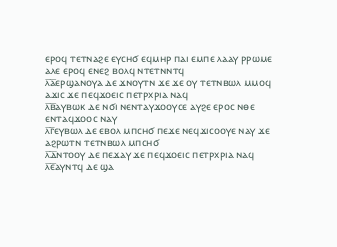ⲉⲣⲟϥ ⲧⲉⲧⲛⲁϩⲉ ⲉⲩⲥⲏϭ ⲉϥⲙⲏⲣ ⲡⲁⲓ ⲉⲙⲡⲉ ⲗⲁⲁⲩ ⲣⲣⲱⲙⲉ ⲁⲗⲉ ⲉⲣⲟϥ ⲉⲛⲉϩ ⲃⲟⲗϥ ⲛⲧⲉⲧⲛⲛⲧϥ
ⲗ̅ⲁ̅ⲉⲣϣⲁⲛⲟⲩⲁ ⲇⲉ ϫⲛⲟⲩⲧⲛ ϫⲉ ϫⲉ ⲟⲩ ⲧⲉⲧⲛⲃⲱⲗ ⲙⲙⲟϥ ⲁϫⲓⲥ ϫⲉ ⲡⲉϥϫⲟⲉⲓⲥ ⲡⲉⲧⲣⲭⲣⲓⲁ ⲛⲁϥ
ⲗ̅ⲃ̅ⲁⲩⲃⲱⲕ ⲇⲉ ⲛϭⲓ ⲛⲉⲛⲧⲁⲩϫⲟⲟⲩⲥⲉ ⲁⲩϩⲉ ⲉⲣⲟⲥ ⲛⲑⲉ ⲉⲛⲧⲁϥϫⲟⲟⲥ ⲛⲁⲩ
ⲗ̅ⲅ̅ⲉⲩⲃⲱⲗ ⲇⲉ ⲉⲃⲟⲗ ⲙⲡⲥⲏϭ ⲡⲉϫⲉ ⲛⲉϥϫⲓⲥⲟⲟⲩⲉ ⲛⲁⲩ ϫⲉ ⲁϩⲣⲱⲧⲛ ⲧⲉⲧⲛⲃⲱⲗ ⲙⲡⲥⲏϭ
ⲗ̅ⲇ̅ⲛⲧⲟⲟⲩ ⲇⲉ ⲡⲉϫⲁⲩ ϫⲉ ⲡⲉϥϫⲟⲉⲓⲥ ⲡⲉⲧⲣⲭⲣⲓⲁ ⲛⲁϥ
ⲗ̅ⲉ̅ⲁⲩⲛⲧϥ ⲇⲉ ϣⲁ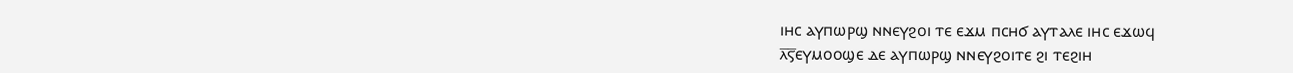ⲓⲏⲥ ⲁⲩⲡⲱⲣϣ ⲛⲛⲉⲩϩⲟⲓ ⲧⲉ ⲉϫⲙ ⲡⲥⲏϭ ⲁⲩⲧⲁⲗⲉ ⲓⲏⲥ ⲉϫⲱϥ
ⲗ̅ⲋ̅ⲉⲩⲙⲟⲟϣⲉ ⲇⲉ ⲁⲩⲡⲱⲣϣ ⲛⲛⲉⲩϩⲟⲓⲧⲉ ϩⲓ ⲧⲉϩⲓⲏ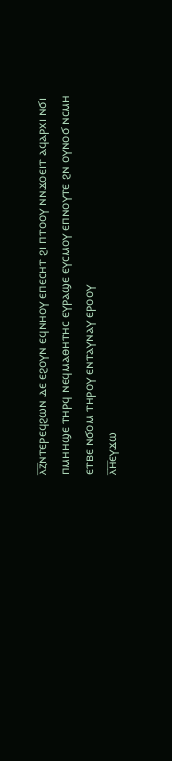ⲗ̅ⲍ̅ⲛⲧⲉⲣⲉϥϩⲱⲛ ⲇⲉ ⲉϩⲟⲩⲛ ⲉϥⲛⲏⲟⲩ ⲉⲡⲉⲥⲏⲧ ϩⲓ ⲡⲧⲟⲟⲩ ⲛⲛϫⲟⲉⲓⲧ ⲁϥⲁⲣⲭⲓ ⲛϭⲓ ⲡⲙⲏⲏϣⲉ ⲧⲏⲣϥ ⲛⲉϥⲙⲁⲑⲏⲧⲏⲥ ⲉⲩⲣⲁϣⲉ ⲉⲩⲥⲙⲟⲩ ⲉⲡⲛⲟⲩⲧⲉ ϩⲛ ⲟⲩⲛⲟϭ ⲛⲥⲙⲏ ⲉⲧⲃⲉ ⲛϭⲟⲙ ⲧⲏⲣⲟⲩ ⲉⲛⲧⲁⲩⲛⲁⲩ ⲉⲣⲟⲟⲩ
ⲗ̅ⲏ̅ⲉⲩϫⲱ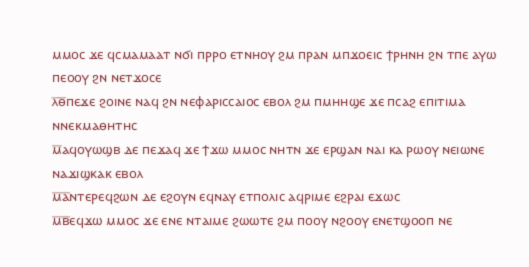ⲙⲙⲟⲥ ϫⲉ ϥⲥⲙⲁⲙⲁⲁⲧ ⲛϭⲓ ⲡⲣⲣⲟ ⲉⲧⲛⲏⲟⲩ ϩⲙ ⲡⲣⲁⲛ ⲙⲡϫⲟⲉⲓⲥ ϯⲣⲏⲛⲏ ϩⲛ ⲧⲡⲉ ⲁⲩⲱ ⲡⲉⲟⲟⲩ ϩⲛ ⲛⲉⲧϫⲟⲥⲉ
ⲗ̅ⲑ̅ⲡⲉϫⲉ ϩⲟⲓⲛⲉ ⲛⲁϥ ϩⲛ ⲛⲉⲫⲁⲣⲓⲥⲥⲁⲓⲟⲥ ⲉⲃⲟⲗ ϩⲙ ⲡⲙⲏⲏϣⲉ ϫⲉ ⲡⲥⲁϩ ⲉⲡⲓⲧⲓⲙⲁ ⲛⲛⲉⲕⲙⲁⲑⲏⲧⲏⲥ
ⲙ̅ⲁϥⲟⲩⲱϣⲃ ⲇⲉ ⲡⲉϫⲁϥ ϫⲉ ϯϫⲱ ⲙⲙⲟⲥ ⲛⲏⲧⲛ ϫⲉ ⲉⲣϣⲁⲛ ⲛⲁⲓ ⲕⲁ ⲣⲱⲟⲩ ⲛⲉⲓⲱⲛⲉ ⲛⲁϫⲓϣⲕⲁⲕ ⲉⲃⲟⲗ
ⲙ̅ⲁ̅ⲛⲧⲉⲣⲉϥϩⲱⲛ ⲇⲉ ⲉϩⲟⲩⲛ ⲉϥⲛⲁⲩ ⲉⲧⲡⲟⲗⲓⲥ ⲁϥⲣⲓⲙⲉ ⲉϩⲣⲁⲓ ⲉϫⲱⲥ
ⲙ̅ⲃ̅ⲉϥϫⲱ ⲙⲙⲟⲥ ϫⲉ ⲉⲛⲉ ⲛⲧⲁⲓⲙⲉ ϩⲱⲱⲧⲉ ϩⲙ ⲡⲟⲟⲩ ⲛϩⲟⲟⲩ ⲉⲛⲉⲧϣⲟⲟⲡ ⲛⲉ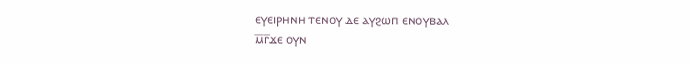ⲉⲩⲉⲓⲣⲏⲛⲏ ⲧⲉⲛⲟⲩ ⲇⲉ ⲁⲩϩⲱⲡ ⲉⲛⲟⲩⲃⲁⲗ
ⲙ̅ⲅ̅ϫⲉ ⲟⲩⲛ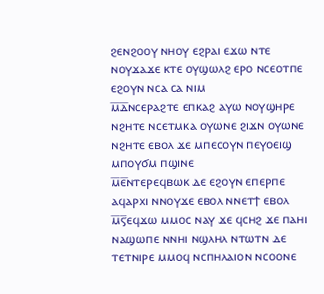ϩⲉⲛϩⲟⲟⲩ ⲛⲏⲟⲩ ⲉϩⲣⲁⲓ ⲉϫⲱ ⲛⲧⲉ ⲛⲟⲩϫⲁϫⲉ ⲕⲧⲉ ⲟⲩϣⲱⲗϩ ⲉⲣⲟ ⲛⲥⲉⲟⲧⲡⲉ ⲉϩⲟⲩⲛ ⲛⲥⲁ ⲥⲁ ⲛⲓⲙ
ⲙ̅ⲇ̅ⲛⲥⲉⲣⲁϩⲧⲉ ⲉⲡⲕⲁϩ ⲁⲩⲱ ⲛⲟⲩϣⲏⲣⲉ ⲛϩⲏⲧⲉ ⲛⲥⲉⲧⲙⲕⲁ ⲟⲩⲱⲛⲉ ϩⲓϫⲛ ⲟⲩⲱⲛⲉ ⲛϩⲏⲧⲉ ⲉⲃⲟⲗ ϫⲉ ⲙⲡⲉⲥⲟⲩⲛ ⲡⲉⲩⲟⲉⲓϣ ⲙⲡⲟⲩϭⲙ ⲡϣⲓⲛⲉ
ⲙ̅ⲉ̅ⲛⲧⲉⲣⲉϥⲃⲱⲕ ⲇⲉ ⲉϩⲟⲩⲛ ⲉⲡⲉⲣⲡⲉ ⲁϥⲁⲣⲭⲓ ⲛⲛⲟⲩϫⲉ ⲉⲃⲟⲗ ⲛⲛⲉⲧϯ ⲉⲃⲟⲗ
ⲙ̅ⲋ̅ⲉϥϫⲱ ⲙⲙⲟⲥ ⲛⲁⲩ ϫⲉ ϥⲥⲏϩ ϫⲉ ⲡⲁⲏⲓ ⲛⲁϣⲱⲡⲉ ⲛⲛⲏⲓ ⲛϣⲗⲏⲗ ⲛⲧⲱⲧⲛ ⲇⲉ ⲧⲉⲧⲛⲓⲣⲉ ⲙⲙⲟϥ ⲛⲥⲡⲏⲗⲁⲓⲟⲛ ⲛⲥⲟⲟⲛⲉ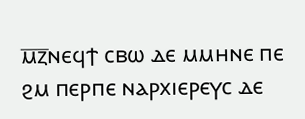ⲙ̅ⲍ̅ⲛⲉϥϯ ⲥⲃⲱ ⲇⲉ ⲙⲙⲏⲛⲉ ⲡⲉ ϩⲙ ⲡⲉⲣⲡⲉ ⲛⲁⲣⲭⲓⲉⲣⲉⲩⲥ ⲇⲉ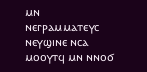ⲙⲛ ⲛⲉⲅⲣⲁⲙⲙⲁⲧⲉⲩⲥ ⲛⲉⲩϣⲓⲛⲉ ⲛⲥⲁ ⲙⲟⲟⲩⲧϥ ⲙⲛ ⲛⲛⲟϭ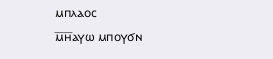ⲙⲡⲗⲁⲟⲥ
ⲙ̅ⲏ̅ⲁⲩⲱ ⲙⲡⲟⲩϭⲛ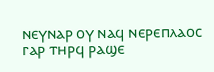ⲛⲉⲩⲛⲁⲣ ⲟⲩ ⲛⲁϥ ⲛⲉⲣⲉⲡⲗⲁⲟⲥ ⲅⲁⲣ ⲧⲏⲣϥ ⲣⲁϣⲉ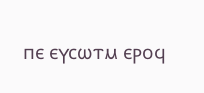ⲡⲉ ⲉⲩⲥⲱⲧⲙ ⲉⲣⲟϥ